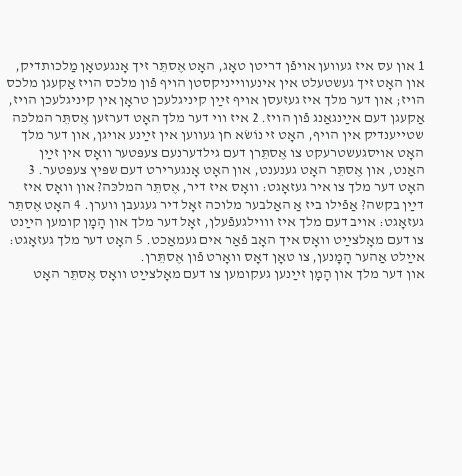1 און עס איז געװען אױפֿן דריטן טאָג, האָט אֶסתֵּר זיך אָנגעטאָן מַלכותדיק, און האָט זיך געשטעלט אין אינעװײניקסטן הױף פֿון מלכס הױז אַקעגן מלכס הױז; און דער מלך איז געזעסן אױף זײַן קיניגלעכן טראָן אין קיניגלעכן הױז, אַקעגן דעם אײַנגאַנג פֿון הױז. 2 איז װי דער מלך האָט דערזען אֶסתֵּר המלכּה שטײענדיק אין הױף, האָט זי נוֹשׂא חן געװען אין זײַנע אױגן, און דער מלך האָט אױסגעשטרעקט צו אֶסתֵּרן דעם גילדערנעם צעפּטער װאָס אין זײַן האַנט, און אֶסתֵּר האָט גענענט, און האָט אָנגערירט דעם שפּיץ צעפּטער. 3 האָט דער מלך צו איר געזאָגט: װאָס איז דיר, אֶסתֵּר המלכּה? און װאָס איז דײַן בקשה? אַפֿילו ביז אַ האַלבער מלוכה זאָל דיר געגעבן װערן. 4 האָט אֶסתֵּר געזאָגט: אױב דעם מלך איז װױלגעפֿעלן, זאָל דער מלך און הָמָן קומען הײַנט צו דעם מאָלצײַט װאָס איך האָב פֿאַר אים געמאַכט. 5 האָט דער מלך געזאָגט: אײַלט אַהער הָמָנען, צו טאָן דאָס װאָרט פֿון אֶסתֵּרן.
און דער מלך און הָמָן זײַנען געקומען צו דעם מאָלצײַט װאָס אֶסתֵּר האָט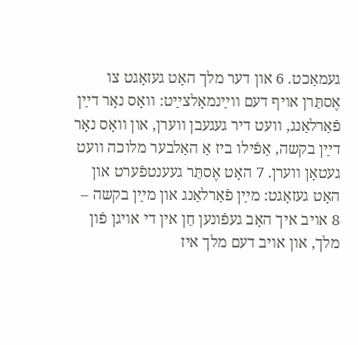געמאַכט. 6 און דער מלך האָט געזאָגט צו אֶסתֵּרן אױף דעם װײַנמאָלצײַט: װאָס נאָר דײַן פֿאַרלאַנג, װעט דיר געגעבן װערן, און װאָס נאָר דײַן בקשה, אַפֿילו ביז אַ האַלבער מלוכה װעט געטאָן װערן. 7 האָט אֶסתֵּר געענטפֿערט און האָט געזאָגט: מײַן פֿאַרלאַנג און מײַן בקשה – 8 אױב איך האָב געפֿונען חֵן אין די אױגן פֿון מלך, און אױב דעם מלך איז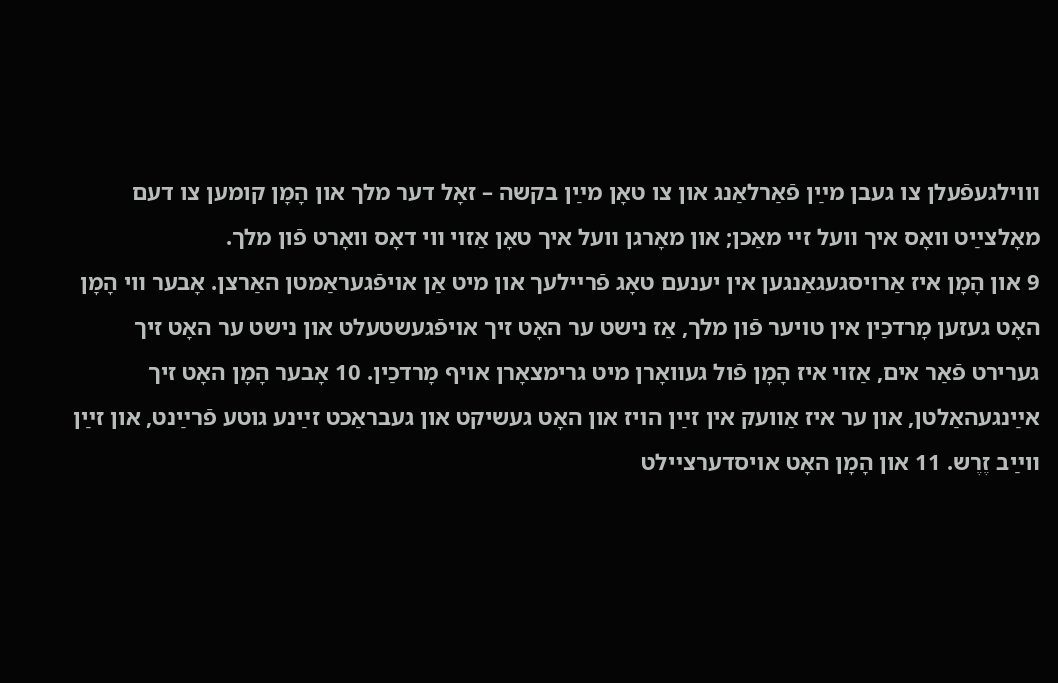װױלגעפֿעלן צו געבן מײַן פֿאַרלאַנג און צו טאָן מײַן בקשה – זאָל דער מלך און הָמָן קומען צו דעם מאָלצײַט װאָס איך װעל זײ מאַכן; און מאָרגן װעל איך טאָן אַזױ װי דאָס װאָרט פֿון מלך.
9 און הָמָן איז אַרױסגעגאַנגען אין יענעם טאָג פֿרײלעך און מיט אַן אױפֿגעראַמטן האַרצן. אָבער װי הָמָן האָט געזען מָרדכַין אין טױער פֿון מלך, אַז נישט ער האָט זיך אױפֿגעשטעלט און נישט ער האָט זיך גערירט פֿאַר אים, אַזױ איז הָמָן פֿול געװאָרן מיט גרימצאָרן אױף מָרדכַין. 10 אָבער הָמָן האָט זיך אײַנגעהאַלטן, און ער איז אַװעק אין זײַן הױז און האָט געשיקט און געבראַכט זײַנע גוטע פֿרײַנט, און זײַן װײַב זֶרֶש. 11 און הָמָן האָט אױסדערצײלט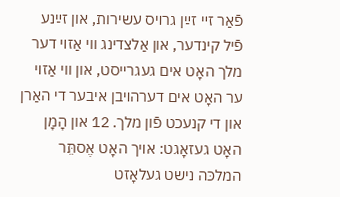פֿאַר זײ זײַן גרױס עשירות, און זײַנע פֿיל קינדער, און אַלצדינג װי אַזױ דער מלך האָט אים געגרײסט, און װי אַזױ ער האָט אים דערהױבן איבער די האַרן און די קנעכט פֿון מלך. 12 און הָמָן האָט געזאָגט: אױך האָט אֶסתֵּר המלכּה נישט געלאָזט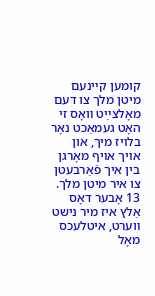קומען קײנעם מיטן מלך צו דעם מאָלצײַט װאָס זי האָט געמאַכט נאָר בלױז מיך, און אױך אױף מאָרגן בין איך פֿאַרבעטן צו איר מיטן מלך. 13 אָבער דאָס אַלץ איז מיר נישט װערט, איטלעכס מאָל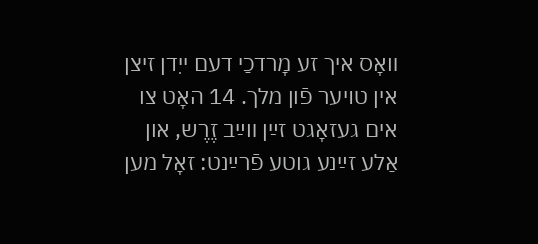װאָס איך זע מָרדכַי דעם ייִדן זיצן אין טױער פֿון מלך. 14 האָט צו אים געזאָגט זײַן װײַב זֶרֶש, און אַלע זײַנע גוטע פֿרײַנט: זאָל מען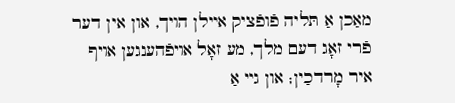מאַכן אַ תּליה פֿופֿציק אײלן הױך, און אין דער פֿרי זאָג דעם מלך, מע זאָל אױפֿהענגען אױף איר מָרדכַין; און גײ אַ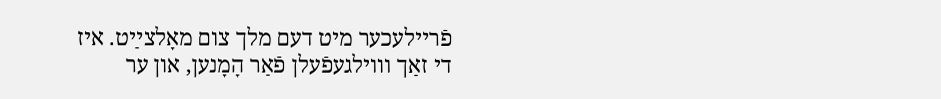פֿרײלעכער מיט דעם מלך צום מאָלצײַט. איז די זאַך װױלגעפֿעלן פֿאַר הָמָנען, און ער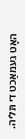האָט געמאַכט די תּליה.